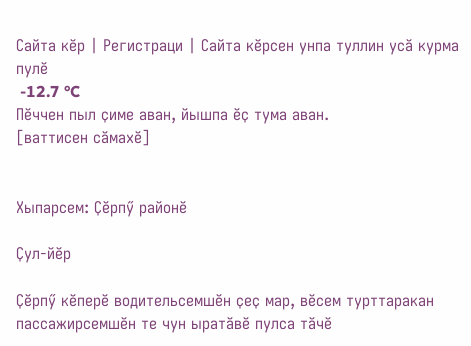Сайта кӗр | Регистраци | Сайта кӗрсен унпа туллин усӑ курма пулӗ
 -12.7 °C
Пӗччен пыл ҫиме аван, йышпа ӗҫ тума аван.
[ваттисен сӑмахӗ]


Хыпарсем: Ҫӗрпӳ районӗ

Ҫул-йӗр

Ҫӗрпӳ кӗперӗ водительсемшӗн ҫеҫ мар, вӗсем турттаракан пассажирсемшӗн те чун ыратӑвӗ пулса тӑчӗ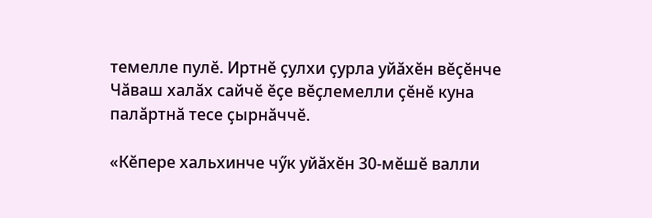темелле пулӗ. Иртнӗ ҫулхи ҫурла уйӑхӗн вӗҫӗнче Чӑваш халӑх сайчӗ ӗҫе вӗҫлемелли ҫӗнӗ куна палӑртнӑ тесе ҫырнӑччӗ.

«Кӗпере хальхинче чӳк уйӑхӗн 30-мӗшӗ валли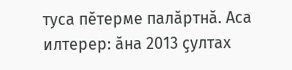туса пӗтерме палӑртнӑ. Аса илтерер: ӑна 2013 ҫултах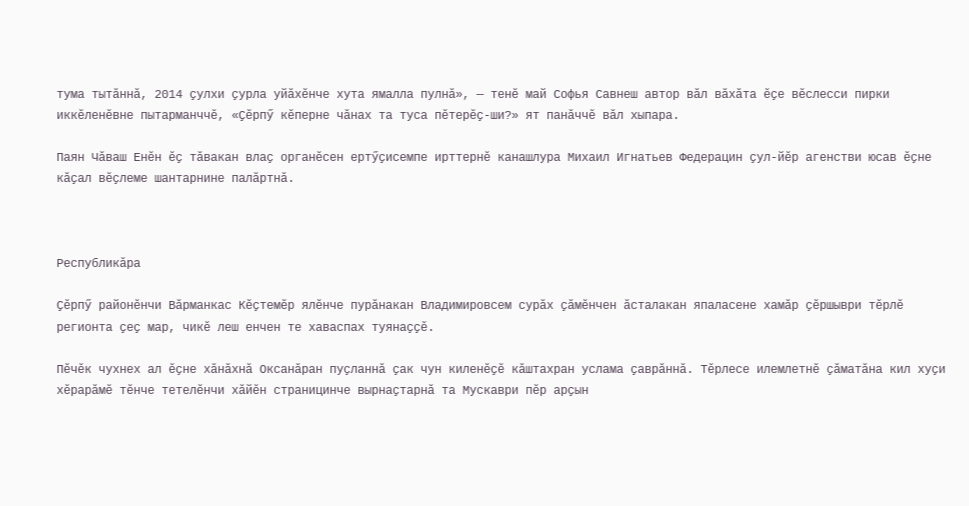тума тытӑннӑ, 2014 ҫулхи ҫурла уйӑхӗнче хута ямалла пулнӑ», — тенӗ май Софья Савнеш автор вӑл вӑхӑта ӗҫе вӗслесси пирки иккӗленӗвне пытарманччӗ, «Ҫӗрпӳ кӗперне чӑнах та туса пӗтерӗҫ-ши?» ят панӑччӗ вӑл хыпара.

Паян Чӑваш Енӗн ӗҫ тӑвакан влаҫ органӗсен ертӳҫисемпе ирттернӗ канашлура Михаил Игнатьев Федерацин ҫул-йӗр агенстви юсав ӗҫне кӑҫал вӗҫлеме шантарнине палӑртнӑ.



Республикӑра

Ҫӗрпӳ районӗнчи Вӑрманкас Кӗҫтемӗр ялӗнче пурӑнакан Владимировсем сурӑх ҫӑмӗнчен ӑсталакан япаласене хамӑр ҫӗршыври тӗрлӗ регионта ҫеҫ мар, чикӗ леш енчен те хаваспах туянаҫҫӗ.

Пӗчӗк чухнех ал ӗҫне хӑнӑхнӑ Оксанӑран пуҫланнӑ ҫак чун киленӗҫӗ кӑштахран услама ҫаврӑннӑ. Тӗрлесе илемлетнӗ ҫӑматӑна кил хуҫи хӗрарӑмӗ тӗнче тетелӗнчи хӑйӗн страницинче вырнаҫтарнӑ та Мускаври пӗр арҫын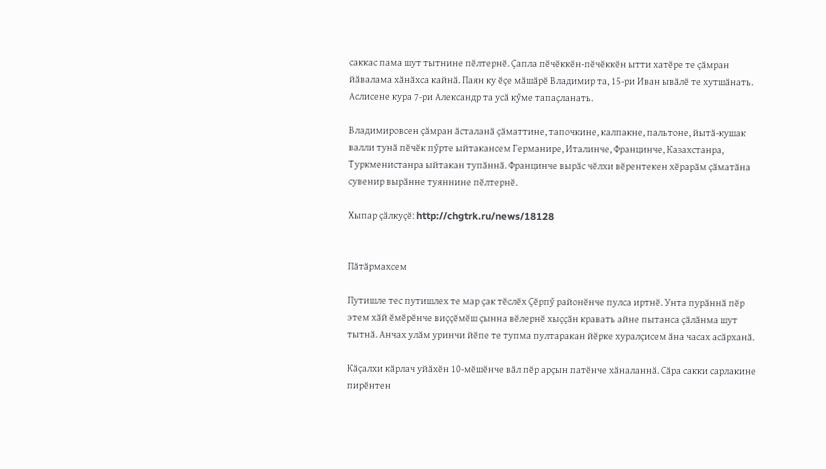саккас пама шут тытнине пӗлтернӗ. Ҫапла пӗчӗккӗн-пӗчӗккӗн ытти хатӗре те ҫӑмран йӑвалама хӑнӑхса кайнӑ. Паян ку ӗҫе мӑшӑрӗ Владимир та, 15-ри Иван ывӑлӗ те хутшӑнать. Аслисене кура 7-ри Александр та усӑ кӳме тапаҫланать.

Владимировсен ҫӑмран ӑсталанӑ ҫӑматтине, тапочкине, калпакне, пальтоне, йытӑ-кушак валли тунӑ пӗчӗк пӳрте ыйтакансем Германире, Италинче, Францинче, Казахстанра, Туркменистанра ыйтакан тупӑннӑ. Францинче вырӑс чӗлхи вӗрентекен хӗрарӑм ҫӑматӑна сувенир вырӑнне туяннине пӗлтернӗ.

Хыпар ҫӑлкуҫӗ: http://chgtrk.ru/news/18128


Пӑтӑрмахсем

Путишле тес путишлех те мар ҫак тӗслӗх Ҫӗрпӳ районӗнче пулса иртнӗ. Унта пурӑннӑ пӗр этем хӑй ӗмӗрӗнче виҫҫӗмӗш ҫынна вӗлернӗ хыҫҫӑн кравать айне пытанса ҫӑлӑнма шут тытнӑ. Анчах улӑм уринчи йӗпе те тупма пултаракан йӗрке хуралҫисем ӑна часах асӑрханӑ.

Кӑҫалхи кӑрлач уйӑхӗн 10-мӗшӗнче вӑл пӗр арҫын патӗнче хӑналаннӑ. Сӑра сакки сарлакине пирӗнтен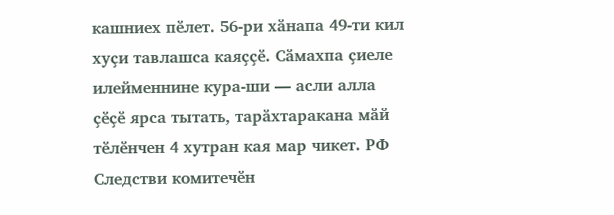кашниех пӗлет. 56-ри хӑнапа 49-ти кил хуҫи тавлашса каяҫҫӗ. Сӑмахпа ҫиеле илейменнине кура-ши — асли алла ҫӗҫӗ ярса тытать, тарӑхтаракана мӑй тӗлӗнчен 4 хутран кая мар чикет. РФ Следстви комитечӗн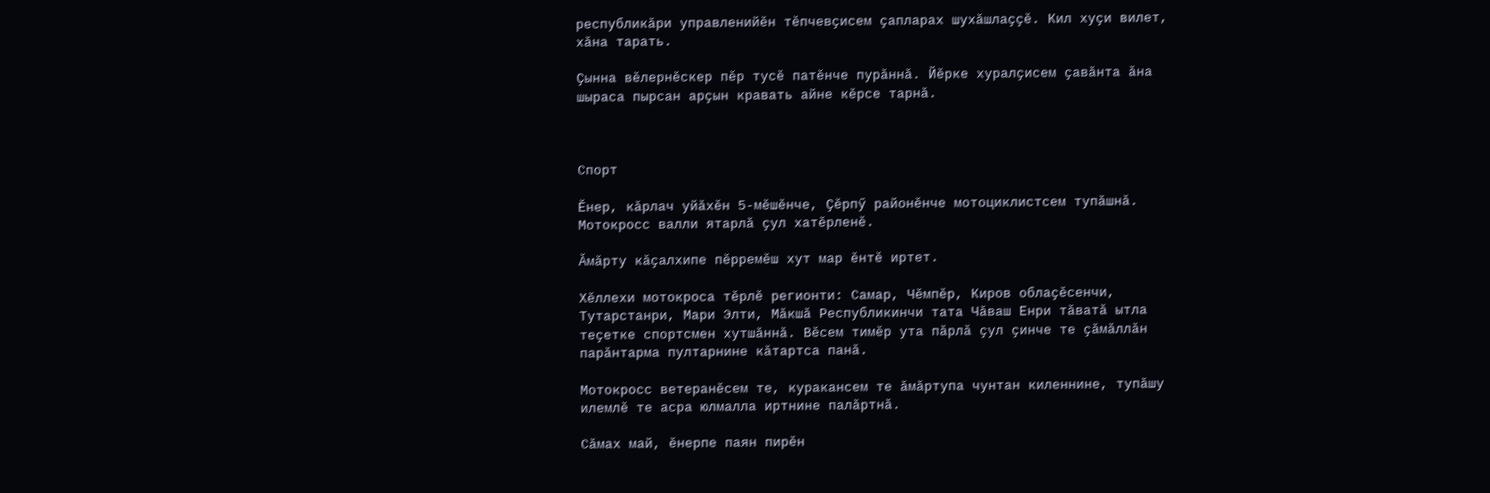республикӑри управленийӗн тӗпчевҫисем ҫапларах шухӑшлаҫҫӗ. Кил хуҫи вилет, хӑна тарать.

Ҫынна вӗлернӗскер пӗр тусӗ патӗнче пурӑннӑ. Йӗрке хуралҫисем ҫавӑнта ӑна шыраса пырсан арҫын кравать айне кӗрсе тарнӑ.



Спорт

Ӗнер, кӑрлач уйӑхӗн 5-мӗшӗнче, Ҫӗрпӳ районӗнче мотоциклистсем тупӑшнӑ. Мотокросс валли ятарлӑ ҫул хатӗрленӗ.

Ӑмӑрту кӑҫалхипе пӗрремӗш хут мар ӗнтӗ иртет.

Хӗллехи мотокроса тӗрлӗ регионти: Самар, Чӗмпӗр, Киров облаҫӗсенчи, Тутарстанри, Мари Элти, Мӑкшӑ Республикинчи тата Чӑваш Енри тӑватӑ ытла теҫетке спортсмен хутшӑннӑ. Вӗсем тимӗр ута пӑрлӑ ҫул ҫинче те ҫӑмӑллӑн парӑнтарма пултарнине кӑтартса панӑ.

Мотокросс ветеранӗсем те, куракансем те ӑмӑртупа чунтан киленнине, тупӑшу илемлӗ те асра юлмалла иртнине палӑртнӑ.

Сӑмах май, ӗнерпе паян пирӗн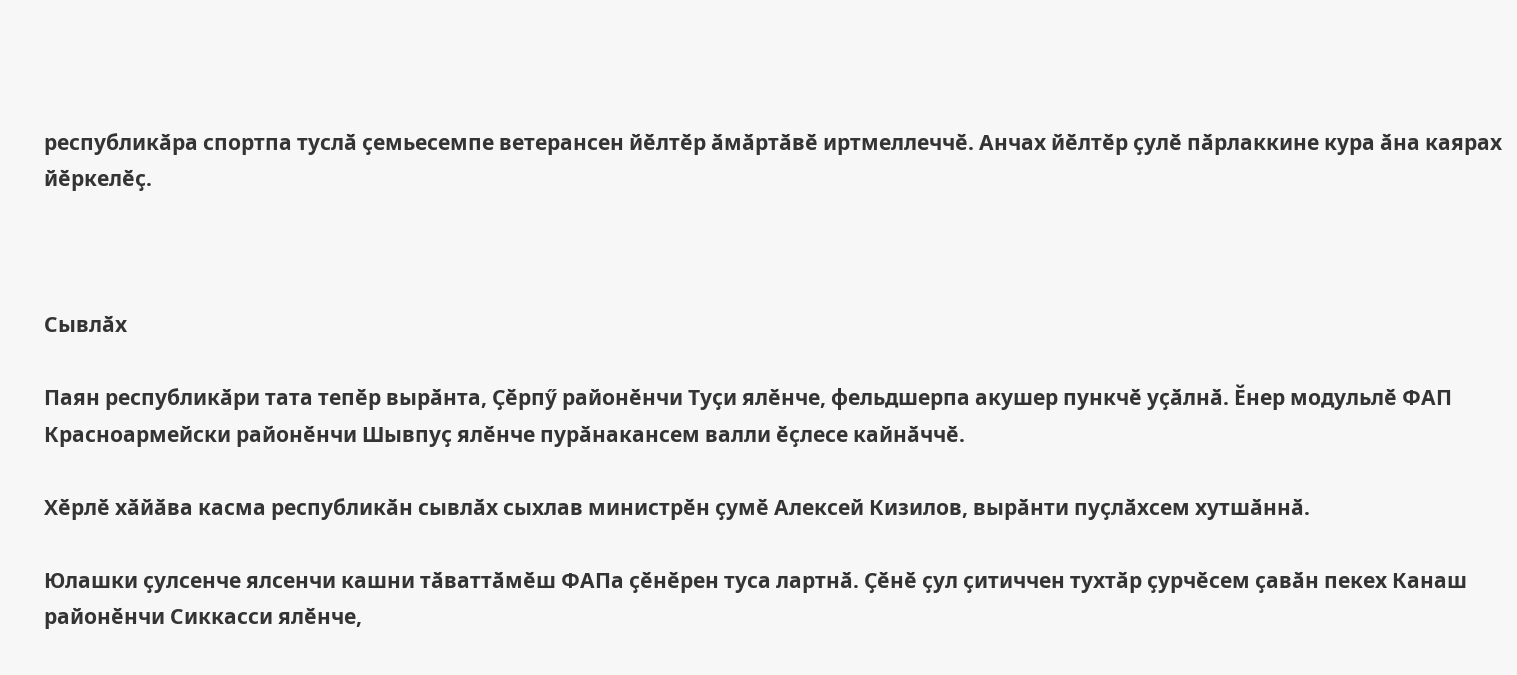республикӑра спортпа туслӑ ҫемьесемпе ветерансен йӗлтӗр ӑмӑртӑвӗ иртмеллеччӗ. Анчах йӗлтӗр ҫулӗ пӑрлаккине кура ӑна каярах йӗркелӗҫ.



Сывлӑх

Паян республикӑри тата тепӗр вырӑнта, Ҫӗрпӳ районӗнчи Туҫи ялӗнче, фельдшерпа акушер пункчӗ уҫӑлнӑ. Ӗнер модульлӗ ФАП Красноармейски районӗнчи Шывпуҫ ялӗнче пурӑнакансем валли ӗҫлесе кайнӑччӗ.

Хӗрлӗ хӑйӑва касма республикӑн сывлӑх сыхлав министрӗн ҫумӗ Алексей Кизилов, вырӑнти пуҫлӑхсем хутшӑннӑ.

Юлашки ҫулсенче ялсенчи кашни тӑваттӑмӗш ФАПа ҫӗнӗрен туса лартнӑ. Ҫӗнӗ ҫул ҫитиччен тухтӑр ҫурчӗсем ҫавӑн пекех Канаш районӗнчи Сиккасси ялӗнче,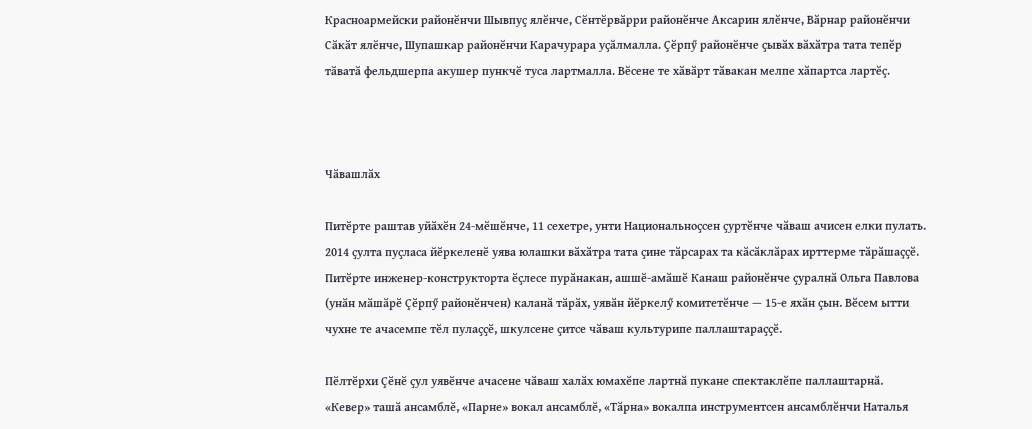Красноармейски районӗнчи Шывпуҫ ялӗнче, Сӗнтӗрвӑрри районӗнче Аксарин ялӗнче, Вӑрнар районӗнчи Сӑкӑт ялӗнче, Шупашкар районӗнчи Карачурара уҫӑлмалла. Ҫӗрпӳ районӗнче ҫывӑх вӑхӑтра тата тепӗр тӑватӑ фельдшерпа акушер пункчӗ туса лартмалла. Вӗсене те хӑвӑрт тӑвакан мелпе хӑпартса лартӗҫ.



Чӑвашлӑх

Питӗрте раштав уйӑхӗн 24-мӗшӗнче, 11 сехетре, унти Национальноҫсен ҫуртӗнче чӑваш ачисен елки пулать. 2014 ҫулта пуҫласа йӗркеленӗ уява юлашки вӑхӑтра тата ҫине тӑрсарах та кӑсӑклӑрах ирттерме тӑрӑшаҫҫӗ. Питӗрте инженер-конструкторта ӗҫлесе пурӑнакан, ашшӗ-амӑшӗ Канаш районӗнче ҫуралнӑ Ольга Павлова (унӑн мӑшӑрӗ Ҫӗрпӳ районӗнчен) каланӑ тӑрӑх, уявӑн йӗркелӳ комитетӗнче — 15-е яхӑн ҫын. Вӗсем ытти чухне те ачасемпе тӗл пулаҫҫӗ, шкулсене ҫитсе чӑваш культурипе паллаштараҫҫӗ.

Пӗлтӗрхи Ҫӗнӗ ҫул уявӗнче ачасене чӑваш халӑх юмахӗпе лартнӑ пукане спектаклӗпе паллаштарнӑ. «Кевер» ташӑ ансамблӗ, «Парне» вокал ансамблӗ, «Тӑрна» вокалпа инструментсен ансамблӗнчи Наталья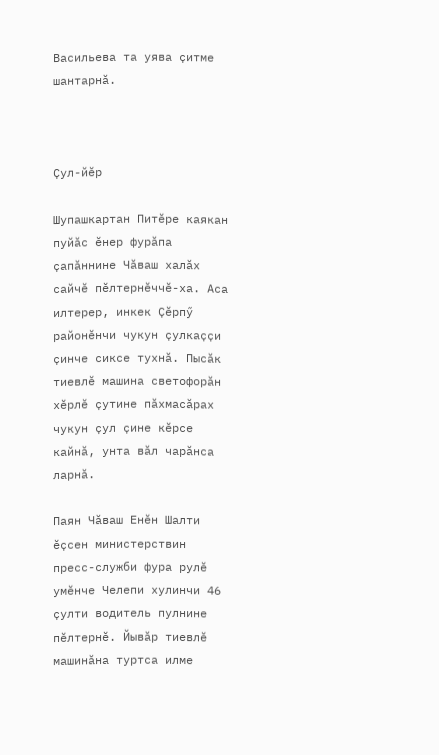Васильева та уява ҫитме шантарнӑ.



Ҫул-йӗр

Шупашкартан Питӗре каякан пуйӑс ӗнер фурӑпа ҫапӑннине Чӑваш халӑх сайчӗ пӗлтернӗччӗ-ха. Аса илтерер, инкек Ҫӗрпӳ районӗнчи чукун ҫулкаҫҫи ҫинче сиксе тухнӑ. Пысӑк тиевлӗ машина светофорӑн хӗрлӗ ҫутине пӑхмасӑрах чукун ҫул ҫине кӗрсе кайнӑ, унта вӑл чарӑнса ларнӑ.

Паян Чӑваш Енӗн Шалти ӗҫсен министерствин пресс-служби фура рулӗ умӗнче Челепи хулинчи 46 ҫулти водитель пулнине пӗлтернӗ. Йывӑр тиевлӗ машинӑна туртса илме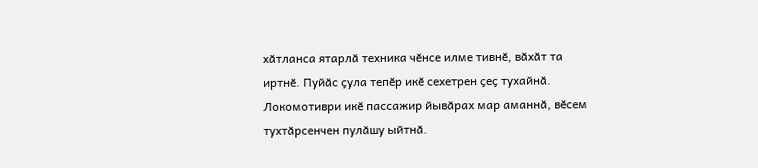хӑтланса ятарлӑ техника чӗнсе илме тивнӗ, вӑхӑт та иртнӗ. Пуйӑс ҫула тепӗр икӗ сехетрен ҫеҫ тухайнӑ. Локомотиври икӗ пассажир йывӑрах мар аманнӑ, вӗсем тухтӑрсенчен пулӑшу ыйтнӑ.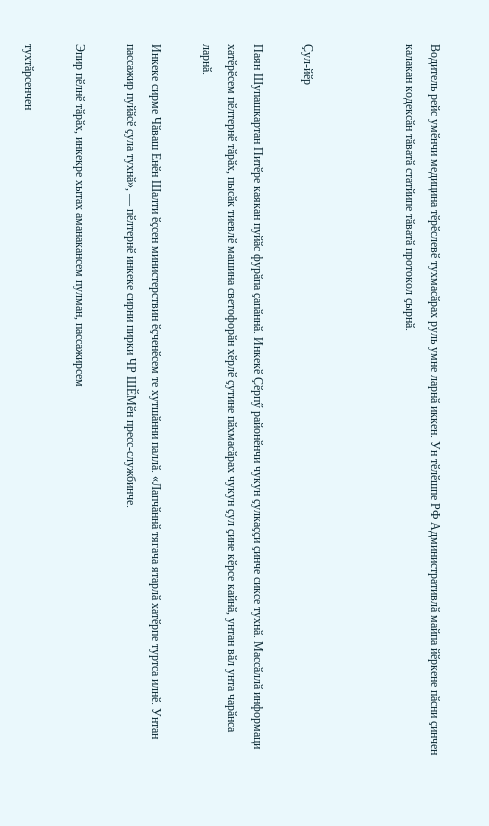Водитель рейс умӗнчи медицина тӗрӗслевӗ тухмасӑрах руль умне ларнӑ иккен. Ун тӗлӗшпе РФ Административлӑ майпа йӗркене пӑсни ҫинчен калакан кодексӑн тӑватӑ статйипе тӑватӑ протокол ҫырнӑ.



Ҫул-йӗр

Паян Шупашкартан Питӗре каякан пуйӑс фурӑпа ҫапӑннӑ. Инкекӗ Ҫӗрпӳ районӗнчи чукун ҫулкаҫҫи ҫинче сиксе тухнӑ. Массӑллӑ информаци хатӗрӗсем пӗлтернӗ тӑрӑх, пысӑк тиевлӗ машина светофорӑн хӗрлӗ ҫутине пӑхмасӑрах чукун ҫул ҫине кӗрсе кайнӑ, унтан вӑл унта чарӑнса ларнӑ.

Инкеке сирме Чӑваш Енӗн Шалти ӗҫсен министерствин ӗҫченӗсем те хутшӑнни паллӑ. «Лапчӑннӑ тягача ятарлӑ хатӗрпе туртса илнӗ. Унтан пассажир пуйӑсӗ ҫула тухнӑ», — пӗлтернӗ инкеке сирни пирки ЧР ШӖМӗн пресс-службинче.

Эпир пӗлнӗ тӑрӑх, инкекре хытах аманакансем пулман, пассажирсем

тухтӑрсенчен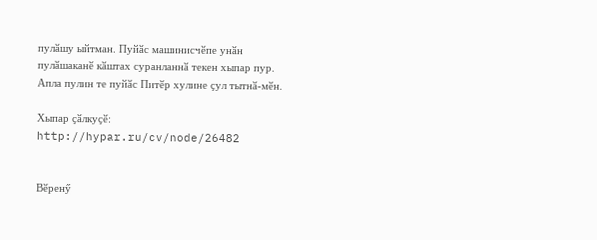пулӑшу ыйтман. Пуйӑс машинисчӗпе унӑн пулӑшаканӗ кӑштах суранланнӑ текен хыпар пур. Апла пулин те пуйӑс Питӗр хулине ҫул тытнӑ-мӗн.

Хыпар ҫӑлкуҫӗ: http://hypar.ru/cv/node/26482


Вӗренӳ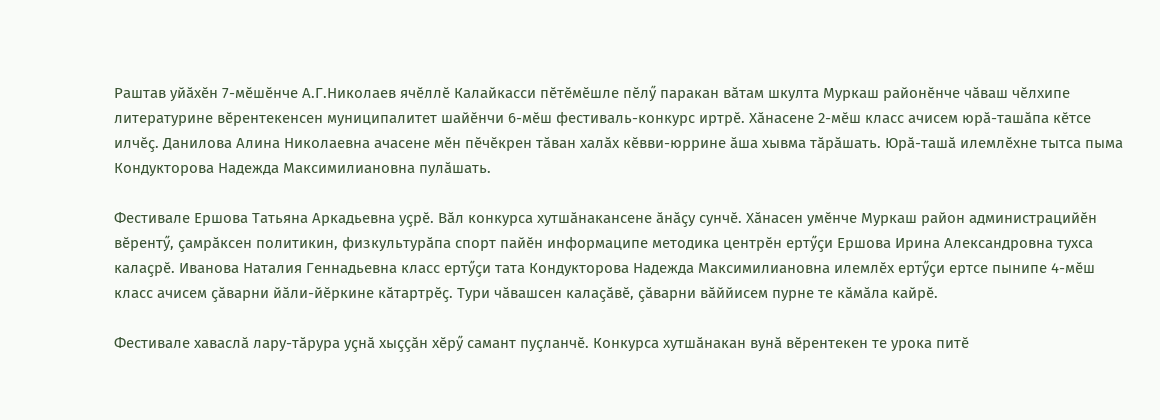Раштав уйӑхӗн 7-мӗшӗнче А.Г.Николаев ячӗллӗ Калайкасси пӗтӗмӗшле пӗлӳ паракан вӑтам шкулта Муркаш районӗнче чӑваш чӗлхипе литературине вӗрентекенсен муниципалитет шайӗнчи 6-мӗш фестиваль-конкурс иртрӗ. Хӑнасене 2-мӗш класс ачисем юрӑ-ташӑпа кӗтсе илчӗҫ. Данилова Алина Николаевна ачасене мӗн пӗчӗкрен тӑван халӑх кӗвви-юррине ӑша хывма тӑрӑшать. Юрӑ-ташӑ илемлӗхне тытса пыма Кондукторова Надежда Максимилиановна пулӑшать.

Фестивале Ершова Татьяна Аркадьевна уҫрӗ. Вӑл конкурса хутшӑнакансене ӑнӑҫу сунчӗ. Хӑнасен умӗнче Муркаш район администрацийӗн вӗрентӳ, ҫамрӑксен политикин, физкультурӑпа спорт пайӗн информаципе методика центрӗн ертӳҫи Ершова Ирина Александровна тухса калаҫрӗ. Иванова Наталия Геннадьевна класс ертӳҫи тата Кондукторова Надежда Максимилиановна илемлӗх ертӳҫи ертсе пынипе 4-мӗш класс ачисем ҫӑварни йӑли-йӗркине кӑтартрӗҫ. Тури чӑвашсен калаҫӑвӗ, ҫӑварни вӑййисем пурне те кӑмӑла кайрӗ.

Фестивале хаваслӑ лару-тӑрура уҫнӑ хыҫҫӑн хӗрӳ самант пуҫланчӗ. Конкурса хутшӑнакан вунӑ вӗрентекен те урока питӗ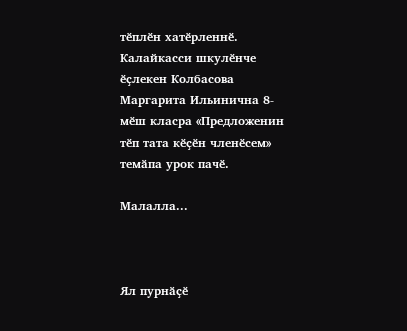тӗплӗн хатӗрленнӗ. Калайкасси шкулӗнче ӗҫлекен Колбасова Маргарита Ильинична 8-мӗш класра «Предложенин тӗп тата кӗҫӗн членӗсем» темӑпа урок пачӗ.

Малалла...



Ял пурнӑҫӗ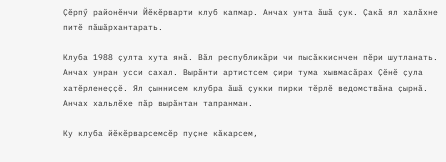Ҫӗрпӳ районӗнчи Йӗкӗрварти клуб капмар. Анчах унта ӑшӑ ҫук. Ҫакӑ ял халӑхне питӗ пӑшӑрхантарать.

Клуба 1988 ҫулта хута янӑ. Вӑл республикӑри чи пысӑккиснчен пӗри шутланать. Анчах унран усси сахал. Вырӑнти артистсем ҫири тума хывмасӑрах Ҫӗнӗ ҫула хатӗрленеҫҫӗ. Ял ҫыннисем клубра ӑшӑ ҫукки пирки тӗрлӗ ведомствӑна ҫырнӑ. Анчах хальлӗхе пӑр вырӑнтан тапранман.

Ку клуба йӗкӗрварсемсӗр пуҫне кӑкарсем,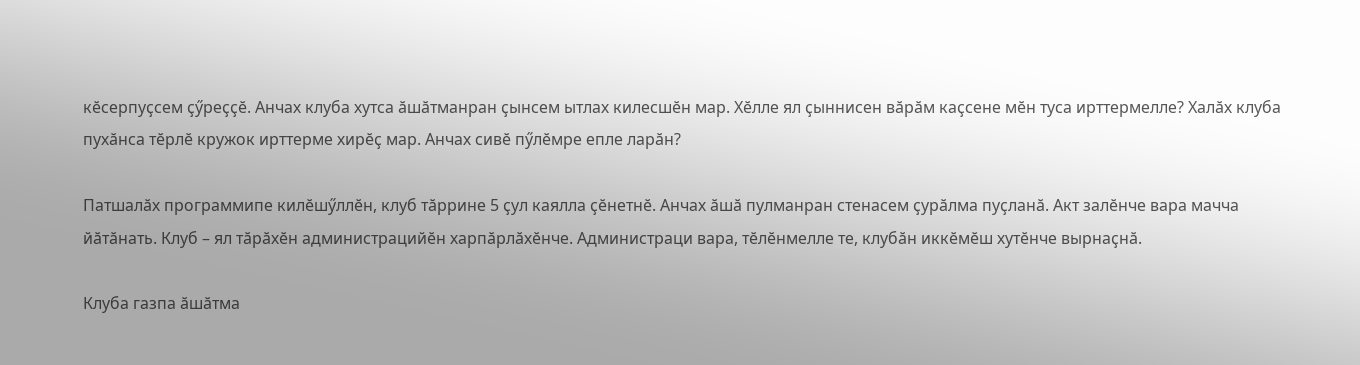кӗсерпуҫсем ҫӳреҫҫӗ. Анчах клуба хутса ӑшӑтманран ҫынсем ытлах килесшӗн мар. Хӗлле ял ҫыннисен вӑрӑм каҫсене мӗн туса ирттермелле? Халӑх клуба пухӑнса тӗрлӗ кружок ирттерме хирӗҫ мар. Анчах сивӗ пӳлӗмре епле ларӑн?

Патшалӑх программипе килӗшӳллӗн, клуб тӑррине 5 ҫул каялла ҫӗнетнӗ. Анчах ӑшӑ пулманран стенасем ҫурӑлма пуҫланӑ. Акт залӗнче вара мачча йӑтӑнать. Клуб – ял тӑрӑхӗн администрацийӗн харпӑрлӑхӗнче. Администраци вара, тӗлӗнмелле те, клубӑн иккӗмӗш хутӗнче вырнаҫнӑ.

Клуба газпа ӑшӑтма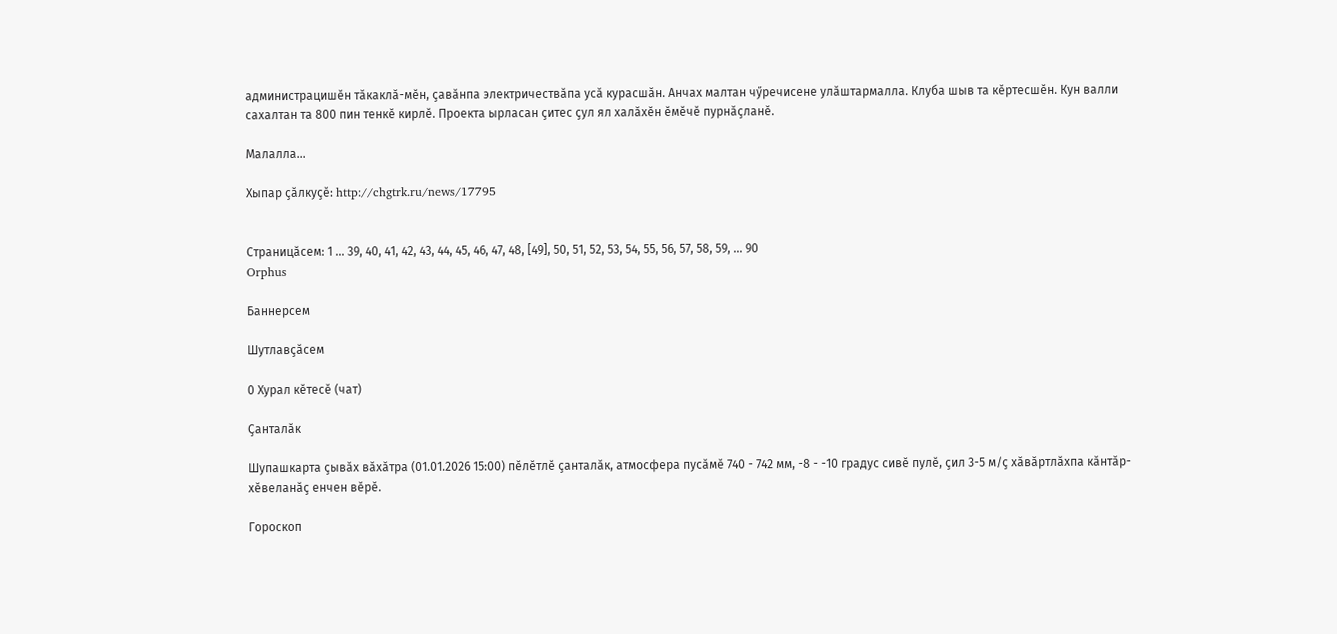администрацишӗн тӑкаклӑ-мӗн, ҫавӑнпа электричествӑпа усӑ курасшӑн. Анчах малтан чӳречисене улӑштармалла. Клуба шыв та кӗртесшӗн. Кун валли сахалтан та 800 пин тенкӗ кирлӗ. Проекта ырласан ҫитес ҫул ял халӑхӗн ӗмӗчӗ пурнӑҫланӗ.

Малалла...

Хыпар ҫӑлкуҫӗ: http://chgtrk.ru/news/17795


Страницӑсем: 1 ... 39, 40, 41, 42, 43, 44, 45, 46, 47, 48, [49], 50, 51, 52, 53, 54, 55, 56, 57, 58, 59, ... 90
Orphus

Баннерсем

Шутлавҫӑсем

0 Хурал кӗтесӗ (чат)

Ҫанталӑк

Шупашкарта ҫывӑх вӑхӑтра (01.01.2026 15:00) пӗлӗтлӗ ҫанталӑк, атмосфера пусӑмӗ 740 - 742 мм, -8 - -10 градус сивӗ пулӗ, ҫил 3-5 м/ҫ хӑвӑртлӑхпа кӑнтӑр-хӗвеланӑҫ енчен вӗрӗ.

Гороскоп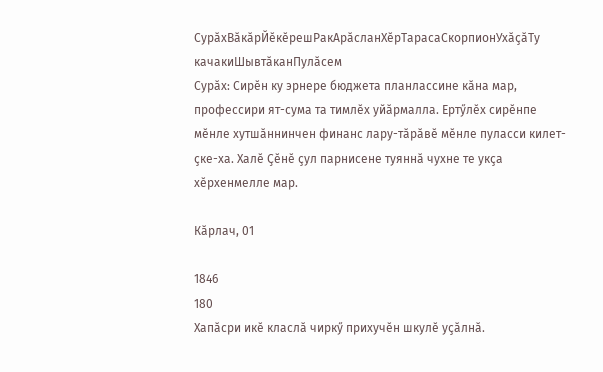СурӑхВӑкӑрЙӗкӗрешРакАрӑсланХӗрТарасаСкорпионУхӑҫӑТу качакиШывтӑканПулӑсем
Сурӑх: Сирӗн ку эрнере бюджета планлассине кӑна мар, профессири ят-сума та тимлӗх уйӑрмалла. Ертӳлӗх сирӗнпе мӗнле хутшӑннинчен финанс лару-тӑрӑвӗ мӗнле пуласси килет-ҫке-ха. Халӗ Ҫӗнӗ ҫул парнисене туяннӑ чухне те укҫа хӗрхенмелле мар.

Кӑрлач, 01

1846
180
Хапӑсри икӗ класлӑ чиркӳ прихучӗн шкулӗ уҫӑлнӑ.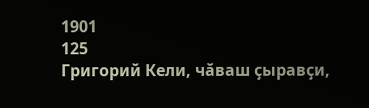1901
125
Григорий Кели, чӑваш ҫыравҫи,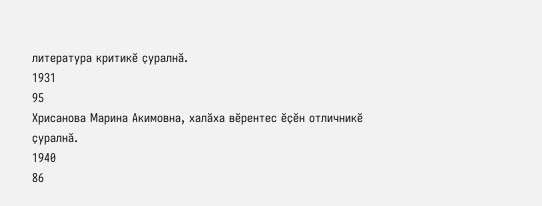литература критикӗ ҫуралнӑ.
1931
95
Хрисанова Марина Акимовна, халӑха вӗрентес ӗҫӗн отличникӗ ҫуралнӑ.
1940
86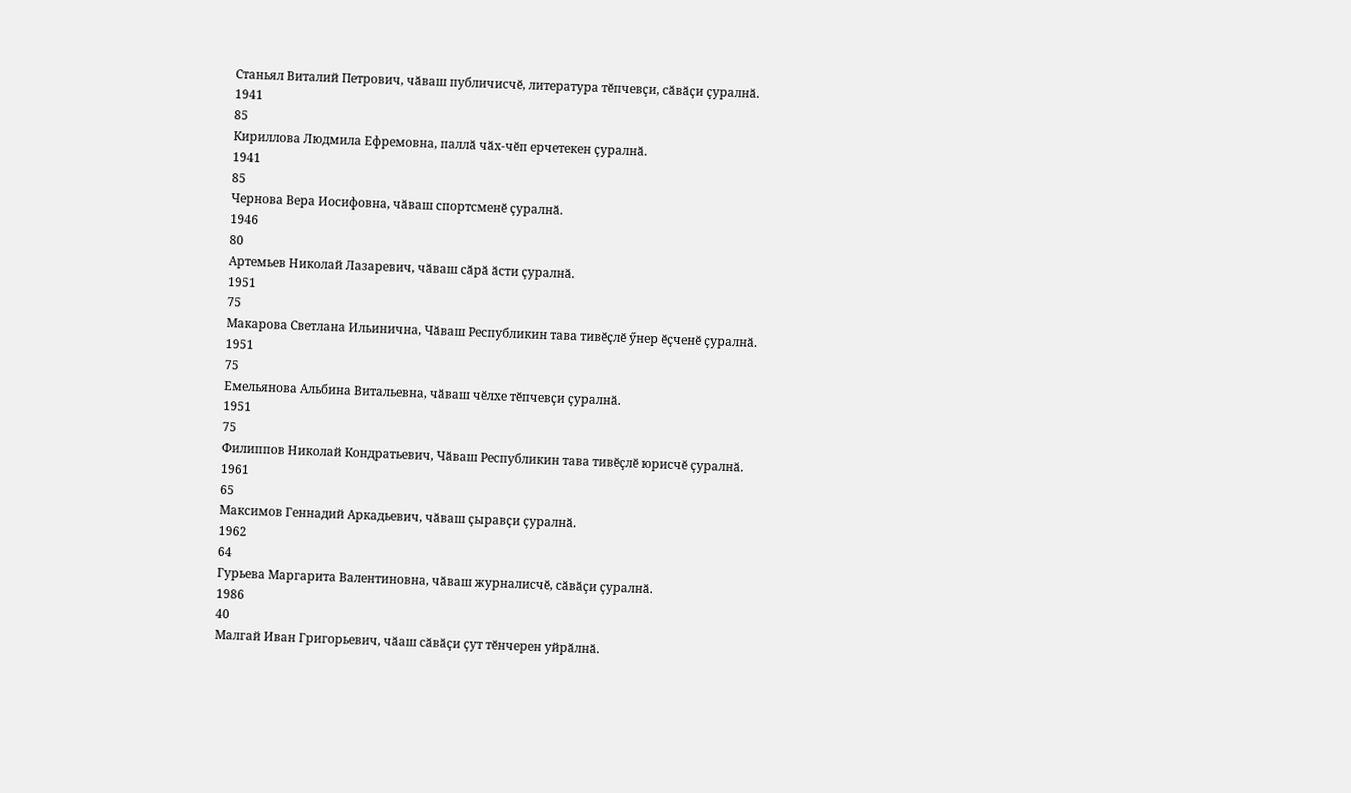Станьял Виталий Петрович, чӑваш публичисчӗ, литература тӗпчевҫи, сӑвӑҫи ҫуралнӑ.
1941
85
Кириллова Людмила Ефремовна, паллӑ чӑх-чӗп ерчетекен ҫуралнӑ.
1941
85
Чернова Вера Иосифовна, чӑваш спортсменӗ ҫуралнӑ.
1946
80
Артемьев Николай Лазаревич, чӑваш сӑрӑ ӑсти ҫуралнӑ.
1951
75
Макарова Светлана Ильинична, Чӑваш Республикин тава тивӗҫлӗ ӳнер ӗҫченӗ ҫуралнӑ.
1951
75
Емельянова Альбина Витальевна, чӑваш чӗлхе тӗпчевҫи ҫуралнӑ.
1951
75
Филиппов Николай Кондратьевич, Чӑваш Республикин тава тивӗҫлӗ юрисчӗ ҫуралнӑ.
1961
65
Максимов Геннадий Аркадьевич, чӑваш ҫыравҫи ҫуралнӑ.
1962
64
Гурьева Маргарита Валентиновна, чӑваш журналисчӗ, сӑвӑҫи ҫуралнӑ.
1986
40
Малгай Иван Григорьевич, чӑаш сӑвӑҫи ҫут тӗнчерен уйрӑлнӑ.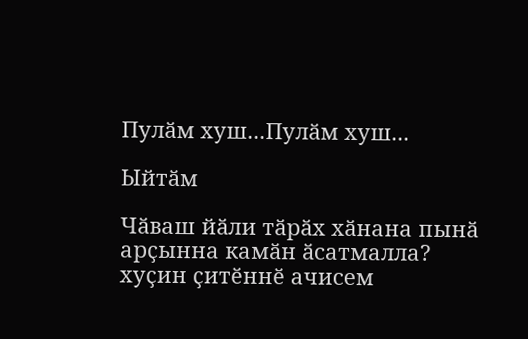Пулӑм хуш...Пулӑм хуш...

Ыйтӑм

Чӑваш йӑли тӑрӑх хӑнана пынӑ арҫынна камӑн ӑсатмалла?
хуҫин ҫитӗннӗ ачисем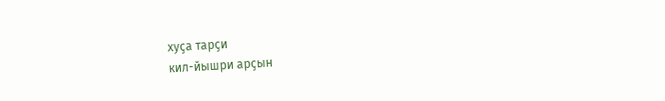хуҫа тарҫи
кил-йышри арҫын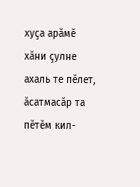хуҫа арӑмӗ
хӑни ҫулне ахаль те пӗлет, ӑсатмасӑр та
пӗтӗм кил-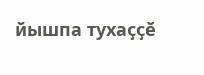йышпа тухаҫҫӗ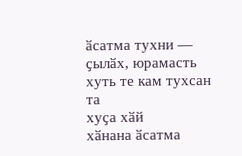ӑсатма тухни — ҫылӑх, юрамасть
хуть те кам тухсан та
хуҫа хӑй
хӑнана ӑсатма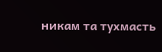никам та тухмасть